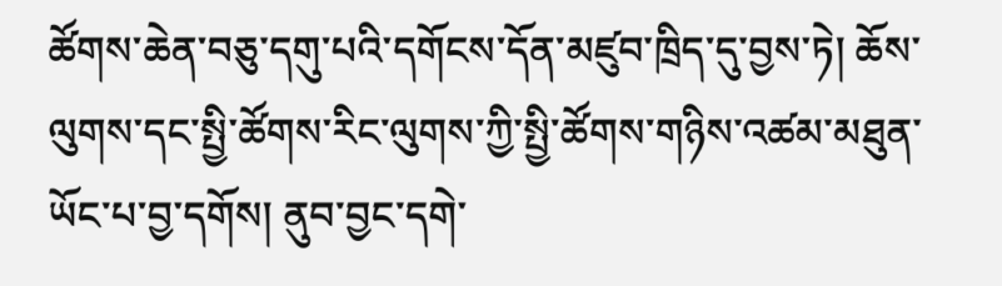ཚོགས་ཆེན་བཅུ་དགུ་པའི་དགོངས་དོན་མཛུབ་ཁྲིད་དུ་བྱས་ཏེ། ཆོས་ལུགས་དང་སྤྱི་ཚོགས་རིང་ལུགས་ཀྱི་སྤྱི་ཚོགས་གཉིས་འཚམ་མཐུན་ཡོང་པ་བྱ་དགོས། ནུབ་བྱང་དགེ་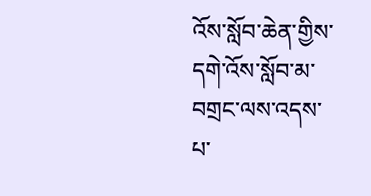འོས་སློབ་ཆེན་གྱིས་དགེ་འོས་སློབ་མ་བགྲང་ལས་འདས་པ་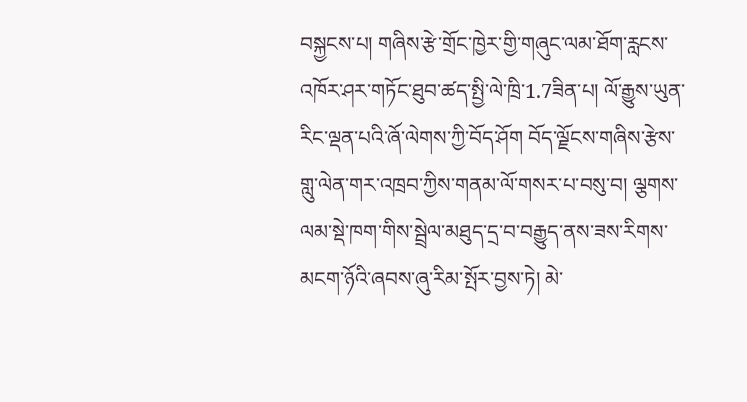བསྐྱངས་པ། གཞིས་རྩེ་གྲོང་ཁྱེར་གྱི་གཞུང་ལམ་ཐོག་རླངས་འཁོར་ཤར་གཏོང་ཐུབ་ཚད་སྤྱི་ལེ་ཁྲི་1.7ཟིན་པ། ལོ་རྒྱུས་ཡུན་རིང་ལྡན་པའི་ཞོ་ལེགས་ཀྱི་བོད་ཤོག བོད་ལྗོངས་གཞིས་རྩེས་གླུ་ལེན་གར་འཁྲབ་ཀྱིས་གནམ་ལོ་གསར་པ་བསུ་བ། ལྕགས་ལམ་སྡེ་ཁག་གིས་སྦྲེལ་མཐུད་དྲ་བ་བརྒྱུད་ནས་ཟས་རིགས་མངག་ཉོའི་ཞབས་ཞུ་རིམ་སྤོར་བྱས་ཏེ། མེ་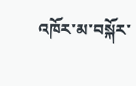འཁོར་མ་བསྐོར་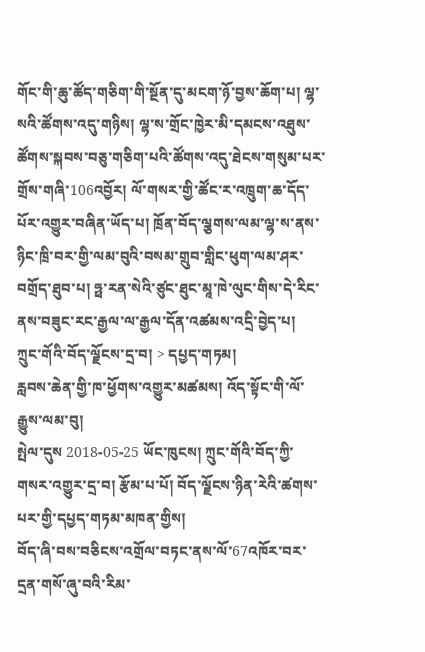གོང་གི་ཆུ་ཚོད་གཅིག་གི་སྔོན་དུ་མངག་ཉོ་བྱས་ཆོག་པ། ལྷ་སའི་ཚོགས་འདུ་གཉིས། ལྷ་ས་གྲོང་ཁྱེར་མི་དམངས་འཐུས་ཚོགས་སྐབས་བཅུ་གཅིག་པའི་ཚོགས་འདུ་ཐེངས་གསུམ་པར་གྲོས་གཞི་106འབྱོར། ལོ་གསར་གྱི་ཚོང་ར་འཁྲུག་ཆ་དོད་པོར་འགྱུར་བཞིན་ཡོད་པ། ཁྲོན་བོད་ལྕགས་ལམ་ལྷ་ས་ནས་ཉིང་ཁྲི་བར་གྱི་ལམ་བུའི་བསམ་གྲུབ་གླིང་ཕུག་ལམ་ཤར་བགྲོད་ཐུབ་པ། ཧྥ་རན་སེའི་ཙུང་ཐུང་མཱ་ཁེ་ལུང་གིས་དེ་རིང་ནས་བཟུང་རང་རྒྱལ་ལ་རྒྱལ་དོན་འཚམས་འདྲི་བྱེད་པ།
ཀྲུང་གོའི་བོད་ལྗོངས་དྲ་བ། > དཔྱད་གཏམ།
རླབས་ཆེན་གྱི་ཁ་ཕྱོགས་འགྱུར་མཚམས། འོད་སྟོང་གི་ལོ་རྒྱུས་ལམ་བུ།
སྤེལ་དུས 2018-05-25 ཡོང་ཁུངས། ཀྲུང་གོའི་བོད་ཀྱི་གསར་འགྱུར་དྲ་བ། རྩོམ་པ་པོ། བོད་ལྗོངས་ཉིན་རེའི་ཚགས་པར་གྱི་དཔྱད་གཏམ་མཁན་གྱིས།
བོད་ཞི་བས་བཅིངས་འགྲོལ་བཏང་ནས་ལོ་67འཁོར་བར་དྲན་གསོ་ཞུ་བའི་རིམ་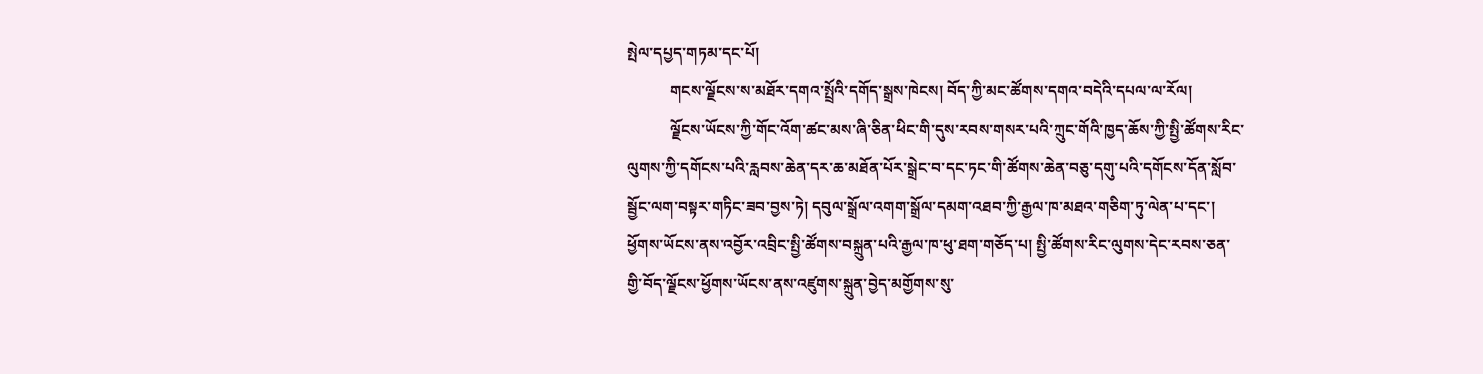སྤེལ་དཔྱད་གཏམ་དང་པོ།
           གངས་ལྗོངས་ས་མཐོར་དགའ་སྤྲོའི་དགོད་སྒྲས་ཁེངས། བོད་ཀྱི་མང་ཚོགས་དགའ་བདེའི་དཔལ་ལ་རོལ།
           ལྗོངས་ཡོངས་ཀྱི་གོང་འོག་ཚང་མས་ཞི་ཅིན་ཕིང་གི་དུས་རབས་གསར་པའི་ཀྲུང་གོའི་ཁྱད་ཆོས་ཀྱི་སྤྱི་ཚོགས་རིང་ལུགས་ཀྱི་དགོངས་པའི་རླབས་ཆེན་དར་ཆ་མཐོན་པོར་སྒྲེང་བ་དང་ཏང་གི་ཚོགས་ཆེན་བཅུ་དགུ་པའི་དགོངས་དོན་སློབ་སྦྱོང་ལག་བསྟར་གཏིང་ཟབ་བྱས་ཏེ། དབུལ་སྒྲོལ་འགག་སྒྲོལ་དམག་འཐབ་ཀྱི་རྒྱལ་ཁ་མཐའ་གཅིག་ཏུ་ལེན་པ་དང་། ཕྱོགས་ཡོངས་ནས་འབྱོར་འབྲིང་སྤྱི་ཚོགས་བསྐྲུན་པའི་རྒྱལ་ཁ་ཕུ་ཐག་གཅོད་པ། སྤྱི་ཚོགས་རིང་ལུགས་དེང་རབས་ཅན་གྱི་བོད་ལྗོངས་ཕྱོགས་ཡོངས་ནས་འཛུགས་སྐྲུན་བྱེད་མགྱོགས་སུ་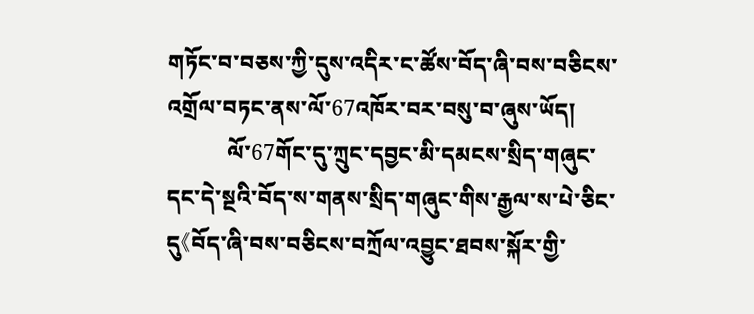གཏོང་བ་བཅས་ཀྱི་དུས་འདིར་ང་ཚོས་བོད་ཞི་བས་བཅིངས་འགྲོལ་བཏང་ནས་ལོ་67འཁོར་བར་བསུ་བ་ཞུས་ཡོད།
           ལོ་67གོང་དུ་ཀྲུང་དབྱང་མི་དམངས་སྲིད་གཞུང་དང་དེ་སྔའི་བོད་ས་གནས་སྲིད་གཞུང་གིས་རྒྱལ་ས་པེ་ཅིང་དུ《བོད་ཞི་བས་བཅིངས་བཀྲོལ་འབྱུང་ཐབས་སྐོར་གྱི་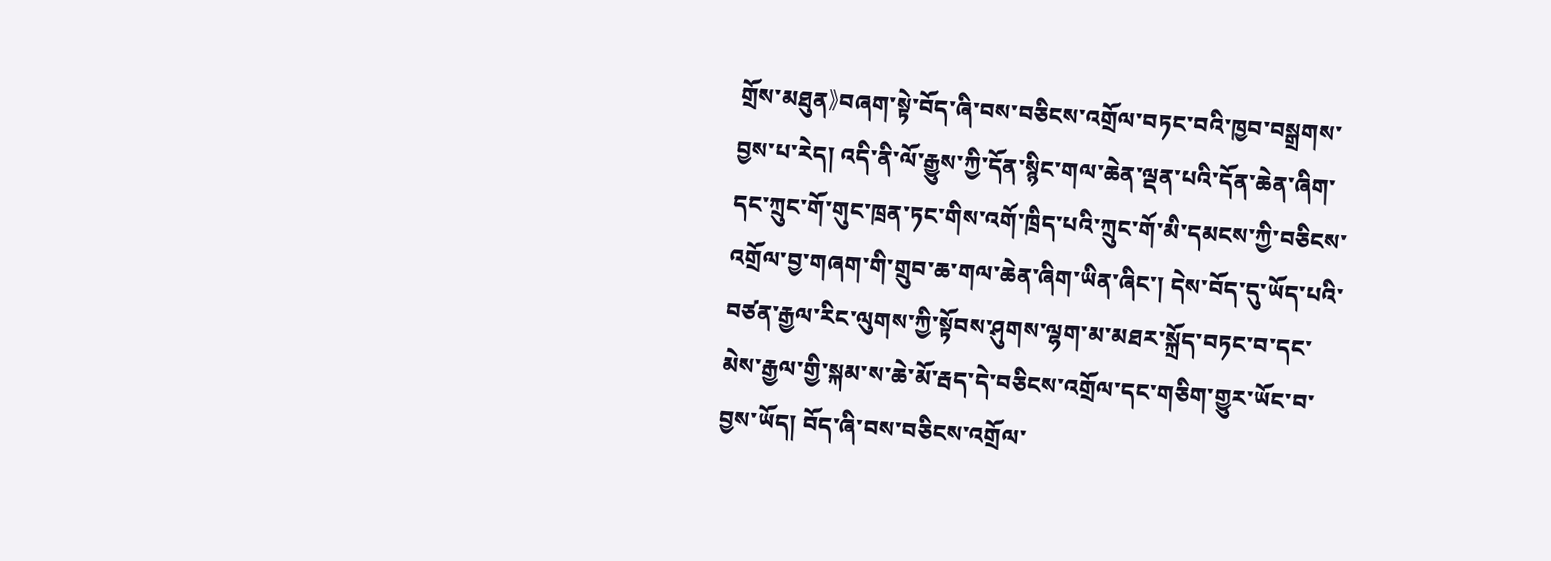གྲོས་མཐུན》བཞག་སྟེ་བོད་ཞི་བས་བཅིངས་འགྲོལ་བཏང་བའི་ཁྱབ་བསྒྲགས་བྱས་པ་རེད། འདི་ནི་ལོ་རྒྱུས་ཀྱི་དོན་སྙིང་གལ་ཆེན་ལྡན་པའི་དོན་ཆེན་ཞིག་དང་ཀྲུང་གོ་གུང་ཁྲན་ཏང་གིས་འགོ་ཁྲིད་པའི་ཀྲུང་གོ་མི་དམངས་ཀྱི་བཅིངས་འགྲོལ་བྱ་གཞག་གི་གྲུབ་ཆ་གལ་ཆེན་ཞིག་ཡིན་ཞིང་། དེས་བོད་དུ་ཡོད་པའི་བཙན་རྒྱལ་རིང་ལུགས་ཀྱི་སྟོབས་ཤུགས་ལྷག་མ་མཐར་སྐྲོད་བཏང་བ་དང་མེས་རྒྱལ་གྱི་སྐམ་ས་ཆེ་མོ་རྦད་དེ་བཅིངས་འགྲོལ་དང་གཅིག་གྱུར་ཡོང་བ་བྱས་ཡོད། བོད་ཞི་བས་བཅིངས་འགྲོལ་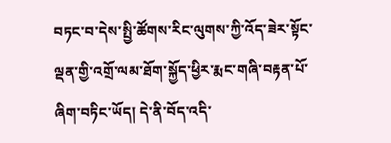བཏང་བ་དེས་སྤྱི་ཚོགས་རིང་ལུགས་ཀྱི་འོད་ཟེར་སྟོང་ལྡན་གྱི་འགྲོ་ལམ་ཐོག་སྐྱོད་ཕྱིར་རྨང་གཞི་བརྟན་པོ་ཞིག་བཏིང་ཡོད། དེ་ནི་བོད་འདི་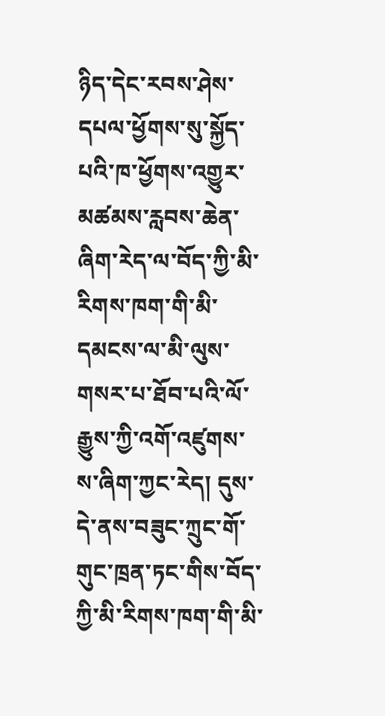ཉིད་དེང་རབས་ཤེས་དཔལ་ཕྱོགས་སུ་སྐྱོད་པའི་ཁ་ཕྱོགས་འགྱུར་མཚམས་རླབས་ཆེན་ཞིག་རེད་ལ་བོད་ཀྱི་མི་རིགས་ཁག་གི་མི་དམངས་ལ་མི་ལུས་གསར་པ་ཐོབ་པའི་ལོ་རྒྱུས་ཀྱི་འགོ་འཛུགས་ས་ཞིག་ཀྱང་རེད། དུས་དེ་ནས་བཟུང་ཀྲུང་གོ་གུང་ཁྲན་ཏང་གིས་བོད་ཀྱི་མི་རིགས་ཁག་གི་མི་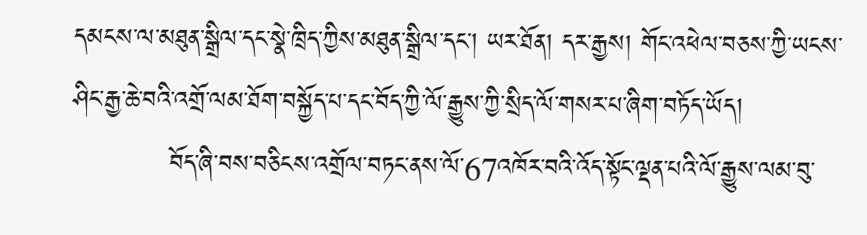དམངས་ལ་མཐུན་སྒྲིལ་དང་སྣེ་ཁྲིད་ཀྱིས་མཐུན་སྒྲིལ་དང་། ཡར་ཐོན། དར་རྒྱས། གོང་འཕེལ་བཅས་ཀྱི་ཡངས་ཤིང་རྒྱ་ཆེ་བའི་འགྲོ་ལམ་ཐོག་བསྐྱོད་པ་དང་བོད་ཀྱི་ལོ་རྒྱུས་ཀྱི་སྲིད་ལོ་གསར་པ་ཞིག་བཏོད་ཡོད།
           བོད་ཞི་བས་བཅིངས་འགྲོལ་བཏང་ནས་ལོ་67འཁོར་བའི་འོད་སྟོང་ལྡན་པའི་ལོ་རྒྱུས་ལམ་བུ་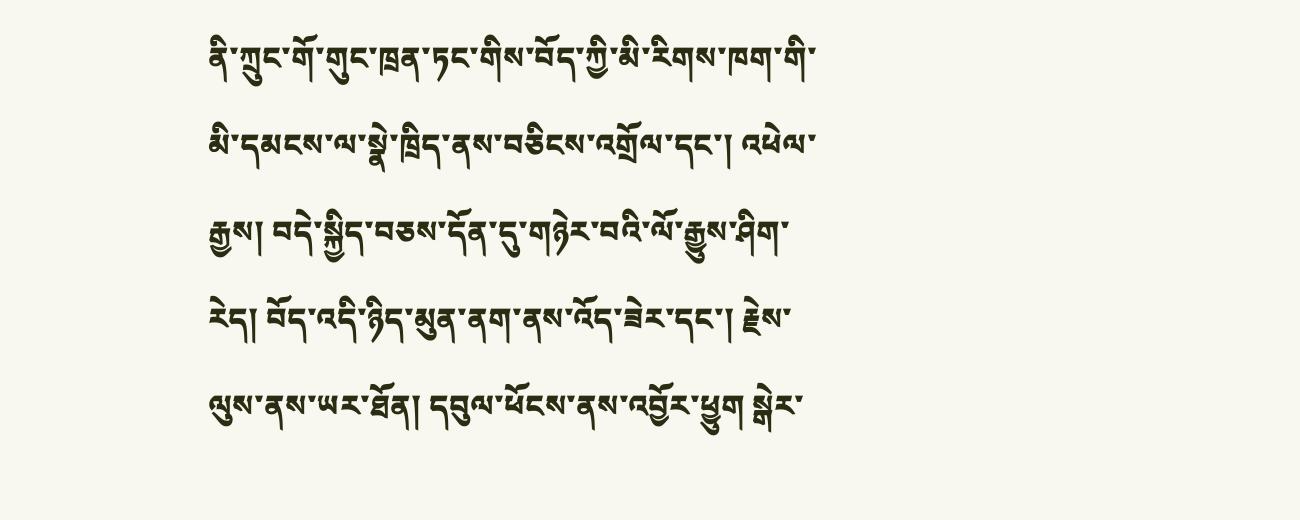ནི་ཀྲུང་གོ་གུང་ཁྲན་ཏང་གིས་བོད་ཀྱི་མི་རིགས་ཁག་གི་མི་དམངས་ལ་སྣེ་ཁྲིད་ནས་བཅིངས་འགྲོལ་དང་། འཕེལ་རྒྱས། བདེ་སྐྱིད་བཅས་དོན་དུ་གཉེར་བའི་ལོ་རྒྱུས་ཤིག་རེད། བོད་འདི་ཉིད་མུན་ནག་ནས་འོད་ཟེར་དང་། རྗེས་ལུས་ནས་ཡར་ཐོན། དབུལ་ཕོངས་ནས་འབྱོར་ཕྱུག སྒེར་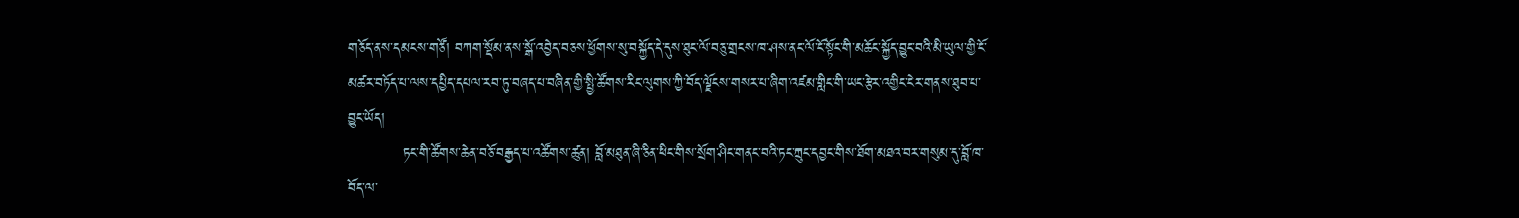གཅོད་ནས་དམངས་གཙོ། བཀག་སྡོམ་ནས་སྒོ་འབྱེད་བཅས་ཕྱོགས་སུ་བསྐྱོད་དེ་དུས་ཐུང་ལོ་བཅུ་གྲངས་ཁ་ཤས་ནང་ལོ་ངོ་སྟོང་གི་མཆོང་སྐྱོད་བྱུང་བའི་མི་ཡུལ་གྱི་ངོ་མཚར་བཏོད་པ་ལས་དཔྱིད་དཔལ་རབ་ཏུ་བཞད་པ་བཞིན་གྱི་སྤྱི་ཚོགས་རིང་ལུགས་ཀྱི་བོད་ལྗོངས་གསར་པ་ཞིག་འཛམ་གླིང་གི་ཡང་རྩེར་འགྱིང་ངེར་གནས་ཐུབ་པ་བྱུང་ཡོད།
           ཏང་གི་ཚོགས་ཆེན་བཅོ་བརྒྱད་པ་འཚོགས་ཚུན། བློ་མཐུན་ཞི་ཅིན་ཕིང་གིས་སྲོག་ཤིང་གནང་བའི་ཏང་ཀྲུང་དབྱང་གིས་ཐོག་མཐའ་བར་གསུམ་དུ་བློ་ཁ་བོད་ལ་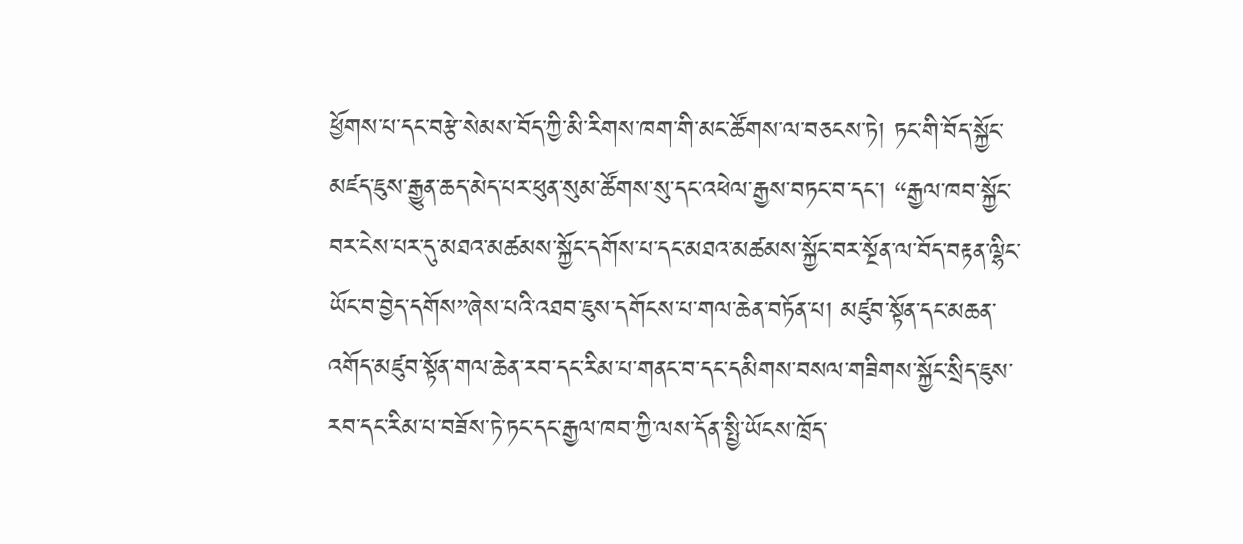ཕྱོགས་པ་དང་བརྩེ་སེམས་བོད་ཀྱི་མི་རིགས་ཁག་གི་མང་ཚོགས་ལ་བཅངས་ཏེ། ཏང་གི་བོད་སྐྱོང་མཛད་ཇུས་རྒྱུན་ཆད་མེད་པར་ཕུན་སུམ་ཚོགས་སུ་དང་འཕེལ་རྒྱས་བཏང་བ་དང་། “རྒྱལ་ཁབ་སྐྱོང་བར་ངེས་པར་དུ་མཐའ་མཚམས་སྐྱོང་དགོས་པ་དང་མཐའ་མཚམས་སྐྱོང་བར་སྔོན་ལ་བོད་བརྟན་ལྷིང་ཡོང་བ་བྱེད་དགོས”ཞེས་པའི་འཐབ་ཇུས་དགོངས་པ་གལ་ཆེན་བཏོན་པ། མཛུབ་སྟོན་དང་མཆན་འགོད་མཛུབ་སྟོན་གལ་ཆེན་རབ་དང་རིམ་པ་གནང་བ་དང་དམིགས་བསལ་གཟིགས་སྐྱོང་སྲིད་ཇུས་རབ་དང་རིམ་པ་བཟོས་ཏེ་ཏང་དང་རྒྱལ་ཁབ་ཀྱི་ལས་དོན་སྤྱི་ཡོངས་ཁྲོད་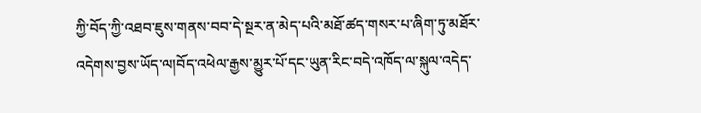ཀྱི་བོད་ཀྱི་འཐབ་ཇུས་གནས་བབ་དེ་སྔར་ན་མེད་པའི་མཐོ་ཚད་གསར་པ་ཞིག་ཏུ་མཐོར་འདེགས་བྱས་ཡོད་ལ།བོད་འཕེལ་རྒྱས་མྱུར་པོ་དང་ཡུན་རིང་བདེ་འཁོད་ལ་སྐུལ་འདེད་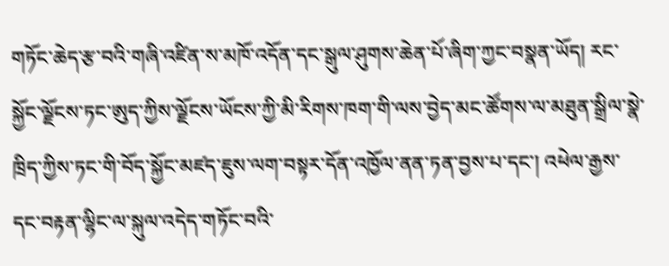གཏོང་ཆེད་རྩ་བའི་གཞི་འཛིན་ས་མཁོ་འདོན་དང་སྒུལ་ཤུགས་ཆེན་པོ་ཞིག་ཀྱང་བསྣན་ཡོད། རང་སྐྱོང་ལྗོངས་ཏང་ཨུད་ཀྱིས་ལྗོངས་ཡོངས་ཀྱི་མི་རིགས་ཁག་གི་ལས་བྱེད་མང་ཚོགས་ལ་མཐུན་སྒྲིལ་སྣེ་ཁྲིད་ཀྱིས་ཏང་གི་བོད་སྐྱོང་མཛད་ཇུས་ལག་བསྟར་དོན་འཁྱོལ་ནན་ཏན་བྱས་པ་དང་། འཕེལ་རྒྱས་དང་བརྟན་ལྷིང་ལ་སྐུལ་འདེད་གཏོང་བའི་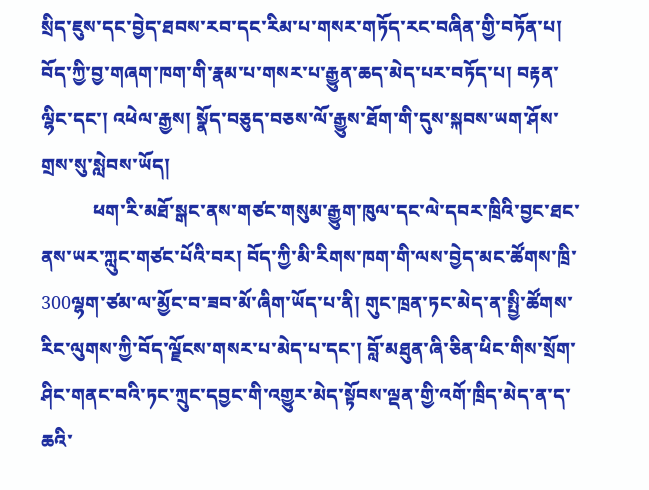སྲིད་ཇུས་དང་བྱེད་ཐབས་རབ་དང་རིམ་པ་གསར་གཏོད་རང་བཞིན་གྱི་བཏོན་པ། བོད་ཀྱི་བྱ་གཞག་ཁག་གི་རྣམ་པ་གསར་པ་རྒྱུན་ཆད་མེད་པར་བཏོད་པ། བརྟན་ལྷིང་དང་། འཕེལ་རྒྱས། སྣོད་བཅུད་བཅས་ལོ་རྒྱུས་ཐོག་གི་དུས་སྐབས་ཡག་ཤོས་གྲས་སུ་སླེབས་ཡོད།
           ཕག་རི་མཐོ་སྒང་ནས་གཙང་གསུམ་རྒྱུག་ཁུལ་དང་ལེ་དབར་ཁྲིའི་བྱང་ཐང་ནས་ཡར་ཀླུང་གཙང་པོའི་བར། བོད་ཀྱི་མི་རིགས་ཁག་གི་ལས་བྱེད་མང་ཚོགས་ཁྲི་300ལྷག་ཙམ་ལ་མྱོང་བ་ཟབ་མོ་ཞིག་ཡོད་པ་ནི། གུང་ཁྲན་ཏང་མེད་ན་སྤྱི་ཚོགས་རིང་ལུགས་ཀྱི་བོད་ལྗོངས་གསར་པ་མེད་པ་དང་། བློ་མཐུན་ཞི་ཅིན་ཕིང་གིས་སྲོག་ཤིང་གནང་བའི་ཏང་ཀྲུང་དབྱང་གི་འགྱུར་མེད་སྟོབས་ལྡན་གྱི་འགོ་ཁྲིད་མེད་ན་ད་ཆའི་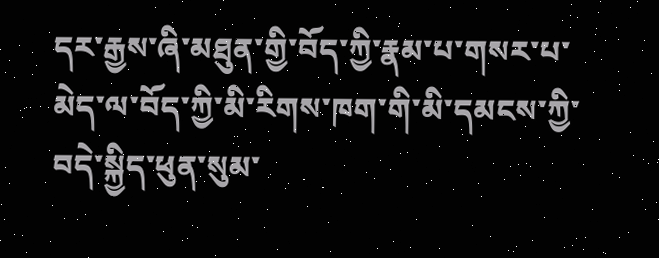དར་རྒྱས་ཞི་མཐུན་གྱི་བོད་ཀྱི་རྣམ་པ་གསར་པ་མེད་ལ་བོད་ཀྱི་མི་རིགས་ཁག་གི་མི་དམངས་ཀྱི་བདེ་སྐྱིད་ཕུན་སུམ་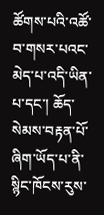ཚོགས་པའི་འཚོ་བ་གསར་པའང་མེད་པ་འདི་ཡིན་པ་དང་། ཆོད་སེམས་བརྟན་པོ་ཞིག་ཡོད་པ་ནི་སྙིང་ཁོངས་རུས་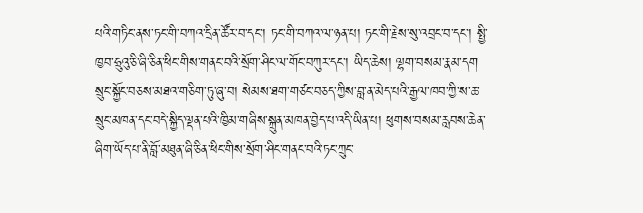པའི་གཏིང་ནས་ཏང་གི་བཀའ་དྲིན་ཚོར་བ་དང་། ཏང་གི་བཀའ་ལ་ཉན་པ། ཏང་གི་རྗེས་སུ་འབྲང་བ་དང་། སྤྱི་ཁྱབ་ཧྲུའུ་ཅི་ཞི་ཅིན་ཕིང་གིས་གནང་བའི་སྲོག་ཤིང་ལ་གོང་བཀུར་དང་། ཡིད་ཆེས། ལྷག་བསམ་རྣམ་དག སྲུང་སྐྱོང་བཅས་མཐའ་གཅིག་ཏུ་ཞུ་བ། སེམས་ཐག་གཙང་བཅད་ཀྱིས་བླ་ན་མེད་པའི་རྒྱལ་ཁབ་ཀྱི་ས་ཆ་སྲུང་མཁན་དང་བདེ་སྐྱིད་ལྡན་པའི་ཁྱིམ་གཞིས་སྐྲུན་མཁན་བྱེད་པ་འདི་ཡིན་པ། ཕུགས་བསམ་རླབས་ཆེན་ཞིག་ཡོད་པ་ནི་བློ་མཐུན་ཞི་ཅིན་ཕིང་གིས་སྲོག་ཤིང་གནང་བའི་ཏང་ཀྲུང་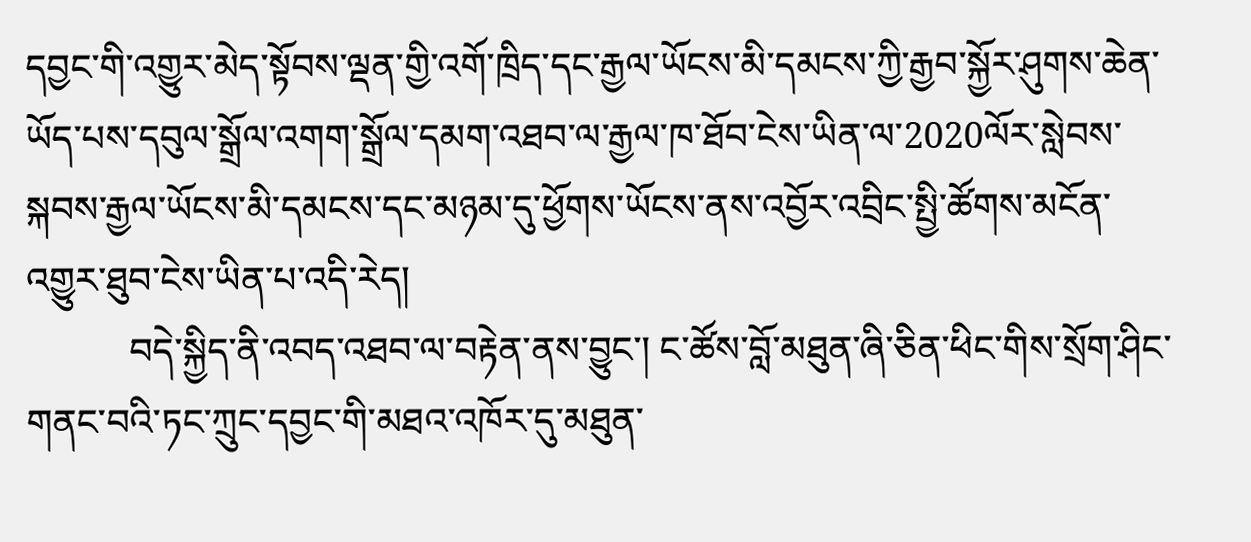དབྱང་གི་འགྱུར་མེད་སྟོབས་ལྡན་གྱི་འགོ་ཁྲིད་དང་རྒྱལ་ཡོངས་མི་དམངས་ཀྱི་རྒྱབ་སྐྱོར་ཤུགས་ཆེན་ཡོད་པས་དབུལ་སྒྲོལ་འགག་སྒྲོལ་དམག་འཐབ་ལ་རྒྱལ་ཁ་ཐོབ་ངེས་ཡིན་ལ་2020ལོར་སླེབས་སྐབས་རྒྱལ་ཡོངས་མི་དམངས་དང་མཉམ་དུ་ཕྱོགས་ཡོངས་ནས་འབྱོར་འབྲིང་སྤྱི་ཚོགས་མངོན་འགྱུར་ཐུབ་ངེས་ཡིན་པ་འདི་རེད།
           བདེ་སྐྱིད་ནི་འབད་འཐབ་ལ་བརྟེན་ནས་བྱུང་། ང་ཚོས་བློ་མཐུན་ཞི་ཅིན་ཕིང་གིས་སྲོག་ཤིང་གནང་བའི་ཏང་ཀྲུང་དབྱང་གི་མཐའ་འཁོར་དུ་མཐུན་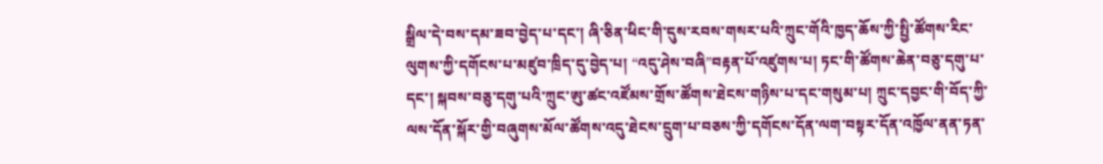སྒྲིལ་དེ་བས་དམ་ཟབ་བྱེད་པ་དང་། ཞི་ཅིན་ཕིང་གི་དུས་རབས་གསར་པའི་ཀྲུང་གོའི་ཁྱད་ཆོས་ཀྱི་སྤྱི་ཚོགས་རིང་ལུགས་ཀྱི་དགོངས་པ་མཛུབ་ཁྲིད་དུ་བྱེད་པ། “འདུ་ཤེས་བཞི”བརྟན་པོ་འཛུགས་པ། ཏང་གི་ཚོགས་ཆེན་བཅུ་དགུ་པ་དང་། སྐབས་བཅུ་དགུ་པའི་ཀྲུང་ཨུ་ཚང་འཛོམས་གྲོས་ཚོགས་ཐེངས་གཉིས་པ་དང་གསུམ་པ། ཀྲུང་དབྱང་གི་བོད་ཀྱི་ལས་དོན་སྐོར་གྱི་བཞུགས་མོལ་ཚོགས་འདུ་ཐེངས་དྲུག་པ་བཅས་ཀྱི་དགོངས་དོན་ལག་བསྟར་དོན་འཁྱོལ་ནན་ཏན་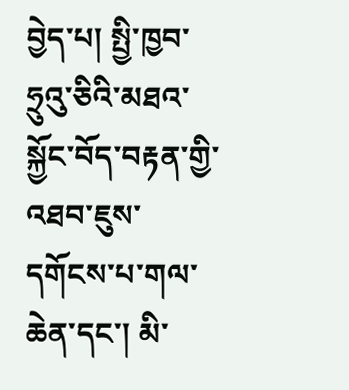བྱེད་པ། སྤྱི་ཁྱབ་ཧྲུའུ་ཅིའི་མཐའ་སྐྱོང་བོད་བརྟན་གྱི་འཐབ་ཇུས་དགོངས་པ་གལ་ཆེན་དང་། མི་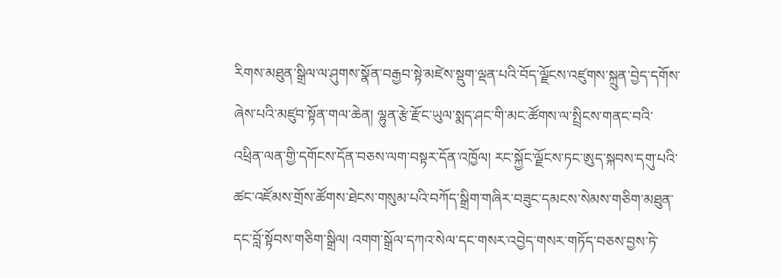རིགས་མཐུན་སྒྲིལ་ལ་ཤུགས་སྣོན་བརྒྱབ་སྟེ་མཛེས་སྡུག་ལྡན་པའི་བོད་ལྗོངས་འཛུགས་སྐྲུན་བྱེད་དགོས་ཞེས་པའི་མཛུབ་སྟོན་གལ་ཆེན། ལྷུན་རྩེ་རྫོང་ཡུལ་སྨད་ཤང་གི་མང་ཚོགས་ལ་སྤྲིངས་གནང་བའི་འཕྲིན་ལན་གྱི་དགོངས་དོན་བཅས་ལག་བསྟར་དོན་འཁྱོལ། རང་སྐྱོང་ལྗོངས་ཏང་ཨུད་སྐབས་དགུ་པའི་ཚང་འཛོམས་གྲོས་ཚོགས་ཐེངས་གསུམ་པའི་བཀོད་སྒྲིག་གཞིར་བཟུང་དམངས་སེམས་གཅིག་མཐུན་དང་བློ་སྟོབས་གཅིག་སྒྲིལ། འགག་སྒྲོལ་དཀའ་སེལ་དང་གསར་འབྱེད་གསར་གཏོད་བཅས་བྱས་ཏེ་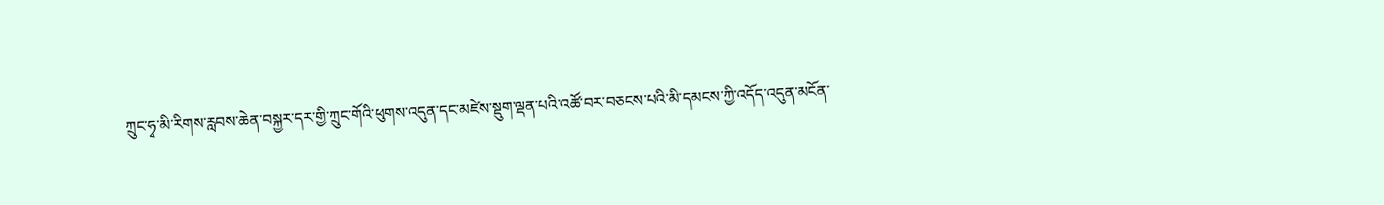ཀྲུང་ཧྭ་མི་རིགས་རླབས་ཆེན་བསྐྱར་དར་གྱི་ཀྲུང་གོའི་ཕུགས་འདུན་དང་མཛེས་སྡུག་ལྡན་པའི་འཚོ་བར་བཅངས་པའི་མི་དམངས་ཀྱི་འདོད་འདུན་མངོན་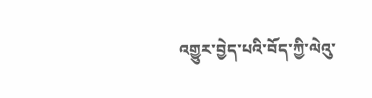འགྱུར་བྱེད་པའི་བོད་ཀྱི་ལེའུ་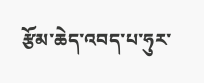རྩོམ་ཆེད་འབད་པ་ཧུར་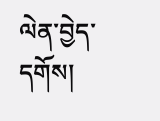ལེན་བྱེད་དགོས།